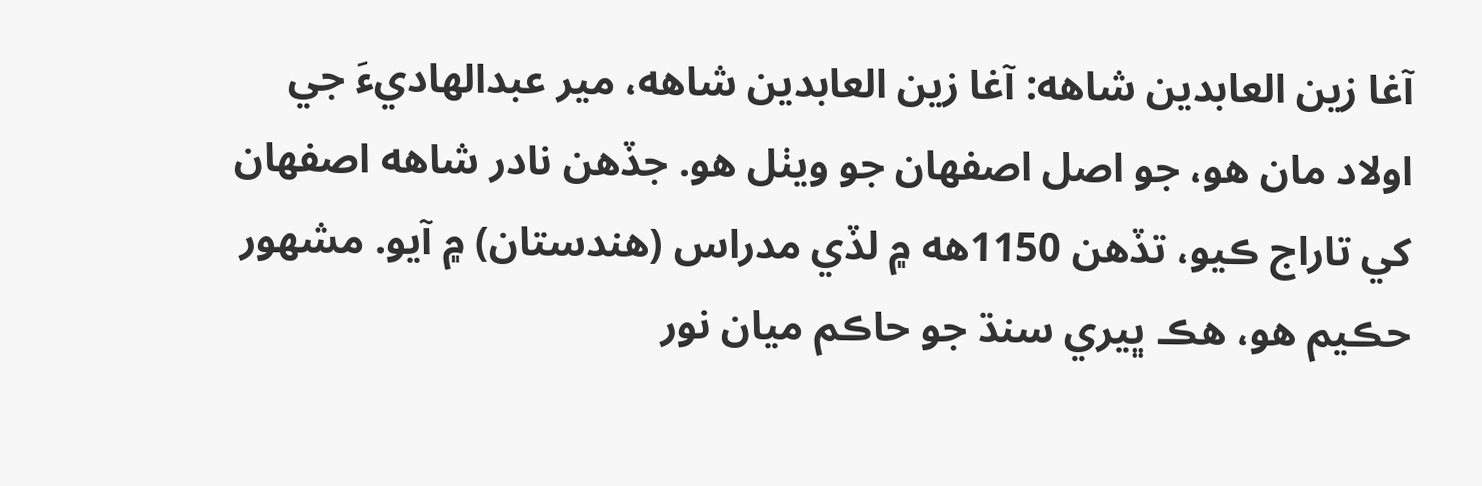آغا زين العابدين شاهه: آغا زين العابدين شاهه، مير عبدالهاديءَ جي اولاد مان هو، جو اصل اصفهان جو ويٺل هو. جڏهن نادر شاهه اصفهان کي تاراج ڪيو، تڏهن 1150هه ۾ لڏي مدراس (هندستان) ۾ آيو. مشهور حڪيم هو، هڪ ڀيري سنڌ جو حاڪم ميان نور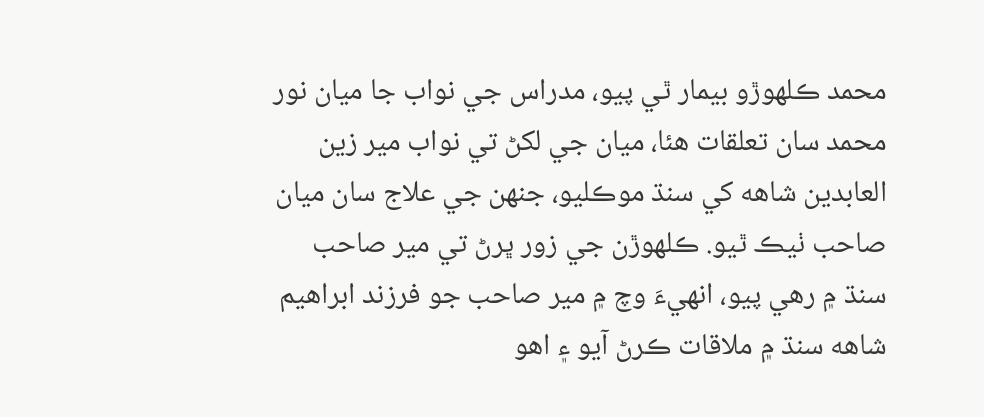محمد ڪلهوڙو بيمار ٿي پيو، مدراس جي نواب جا ميان نور محمد سان تعلقات هئا، ميان جي لکڻ تي نواب مير زين العابدين شاهه کي سنڌ موڪليو، جنهن جي علاج سان ميان صاحب ٺيڪ ٿيو. ڪلهوڙن جي زور ڀرڻ تي مير صاحب سنڌ ۾ رهي پيو، انهيءَ وچ ۾ مير صاحب جو فرزند ابراهيم شاهه سنڌ ۾ ملاقات ڪرڻ آيو ۽ اهو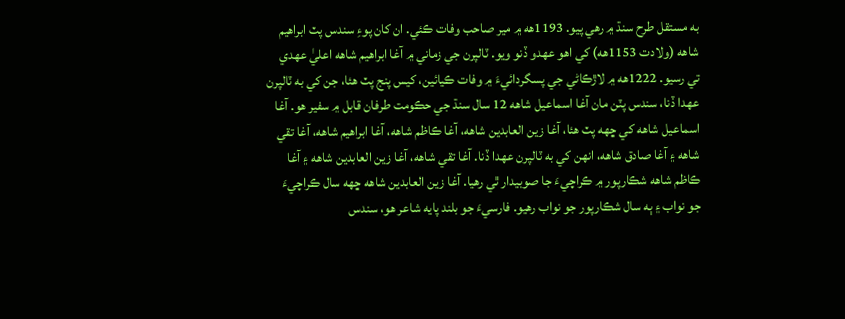به مستقل طرح سنڌ ۾ رهي پيو. 1193هه ۾ مير صاحب وفات ڪئي. ان کان پوءِ سندس پٽ ابراهيم شاهه (ولادت 1153هه) کي اهو عهدو ڏنو ويو. ٽالپرن جي زماني ۾ آغا ابراهيم شاهه اعليٰ عهدي تي رسيو. 1222هه ۾ لاڙڪاڻي جي پسگردائيءَ ۾ وفات ڪيائين، کيس پنج پٽ هئا، جن کي به ٽالپرن عهدا ڏنا، سندس پٽن مان آغا اسماعيل شاهه 12 سال سنڌ جي حڪومت طرفان قابل ۾ سفير هو. آغا اسماعيل شاهه کي ڇهه پٽ هئا، آغا زين العابدين شاهه، آغا ڪاظم شاهه، آغا ابراهيم شاهه، آغا تقي شاهه ۽ آغا صادق شاهه، انهن کي به ٽالپرن عهدا ڏنا. آغا تقي شاهه، آغا زين العابدين شاهه ۽ آغا ڪاظم شاهه شڪارپور ۾ ڪراچيءَ جا صوبيدار ٿي رهيا. آغا زين العابدين شاهه ڇهه سال ڪراچيءَ جو نواب ۽ ٻه سال شڪارپور جو نواب رهيو. فارسيءَ جو بلند پايه شاعر هو، سندس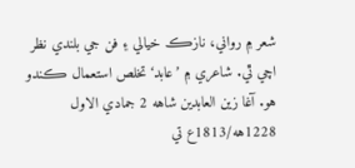شعر ۾ رواني، نازڪ خيالي ۽ فن جي بلندي نظر اچي ٿي. شاعري ۾ ’عابد‘ تخلص استعمال ڪندو هو. آغا زين العابدين شاهه 2 جمادي الاول 1228هه/1813ع تي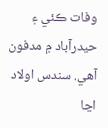وفات ڪئي ۽ حيدرآباد ۾ مدفون آهي. سندس اولاد اڃا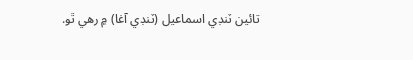تائين ٽنڊي اسماعيل (ٽنڊي آغا) ۾ رهي ٿو.